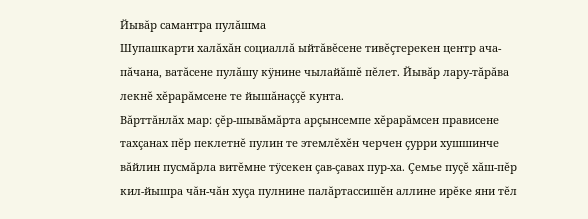Йывăр самантра пулăшма
Шупашкарти халăхăн социаллă ыйтăвĕсене тивĕçтерекен центр ача-пăчана, ватăсене пулăшу кÿнине чылайăшĕ пĕлет. Йывăр лару-тăрăва лекнĕ хĕрарăмсене те йышăнаççĕ кунта.
Вăрттăнлăх мар: çĕр-шывăмăрта арçынсемпе хĕрарăмсен прависене тахçанах пĕр пеклетнĕ пулин те этемлĕхĕн черчен çурри хушшинче вăйлин пусмăрла витĕмне тÿсекен çав-çавах пур-ха. Çемье пуçĕ хăш-пĕр кил-йышра чăн-чăн хуçа пулнине палăртассишĕн аллине ирĕке яни тĕл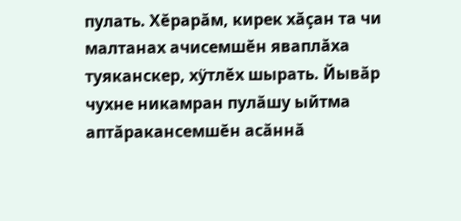пулать. Хĕрарăм, кирек хăçан та чи малтанах ачисемшĕн яваплăха туяканскер, хÿтлĕх шырать. Йывăр чухне никамран пулăшу ыйтма аптăракансемшĕн асăннă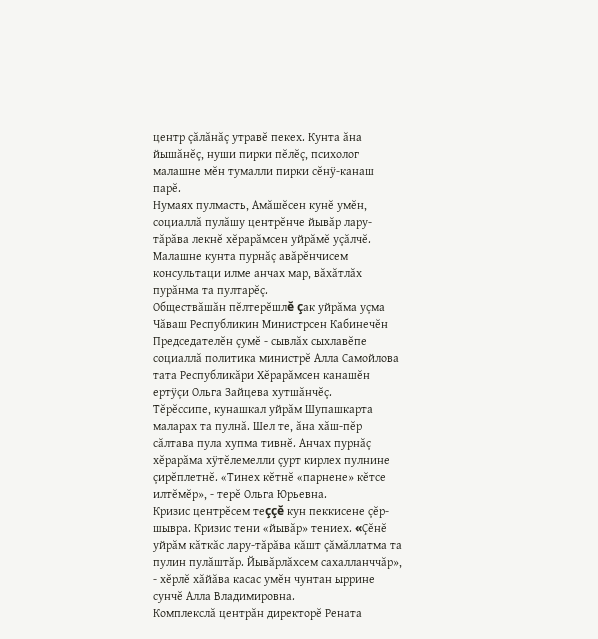центр çăлăнăç утравĕ пекех. Кунта ăна йышăнĕç, нуши пирки пĕлĕç, психолог малашне мĕн тумалли пирки сĕнÿ-канаш парĕ.
Нумаях пулмасть, Амăшĕсен кунĕ умĕн, социаллă пулăшу центрĕнче йывăр лару-тăрăва лекнĕ хĕрарăмсен уйрăмĕ уçăлчĕ. Малашне кунта пурнăç авăрĕнчисем консультаци илме анчах мар, вăхăтлăх пурăнма та пултарĕç.
Обществăшăн пĕлтерĕшлĕ çак уйрăма уçма Чăваш Республикин Министрсен Кабинечĕн Председателĕн çумĕ - сывлăх сыхлавĕпе социаллă политика министрĕ Алла Самойлова тата Республикăри Хĕрарăмсен канашĕн ертÿçи Ольга Зайцева хутшăнчĕç.
Тĕрĕссипе, кунашкал уйрăм Шупашкарта маларах та пулнă. Шел те, ăна хăш-пĕр сăлтава пула хупма тивнĕ. Анчах пурнăç хĕрарăма хÿтĕлемелли çурт кирлех пулнине çирĕплетнĕ. «Тинех кĕтнĕ «парнене» кĕтсе илтĕмĕр», - терĕ Ольга Юрьевна.
Кризис центрĕсем теççĕ кун пеккисене çĕр-шывра. Кризис тени «йывăр» тениех. «Çĕнĕ уйрăм кăткăс лару-тăрăва кăшт çăмăллатма та пулин пулăштăр. Йывăрлăхсем сахалланччăр», - хĕрлĕ хăйăва касас умĕн чунтан ыррине сунчĕ Алла Владимировна.
Комплекслă центрăн директорĕ Рената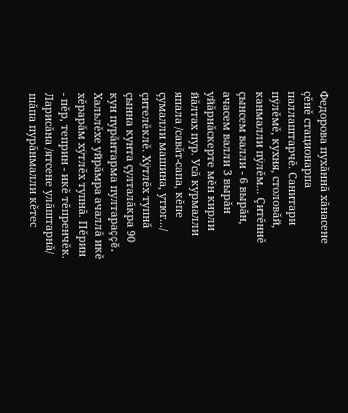Федорова пухăннă хăнасене çĕнĕ стационарпа паллаштарчĕ. Санитари пÿлĕмĕ, кухня, столовăй, канмалли пÿлĕм... Çитĕннĕ çынсем валли - 6 вырăн, ачасем валли 3 вырăн уйăрнăскерте мĕн кирли йăлтах пур. Усă курмалли япала /савăт-сапа, кĕпе çумалли машина, утюг.../ çителĕклĕ. Хÿтлĕх тупнă çынна кунта çулталăкра 90 кун пурăнтарма пултараççĕ. Хальлĕхе уйрăмра ачаллă икĕ хĕрарăм хÿтлĕх тупнă. Пĕрин - пĕр, теприн - икĕ тĕпренчĕк.
Ларисăна /ятсене улăштарнă/ шăпа пурăнмалли кĕтес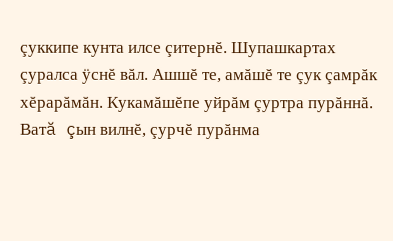çуккипе кунта илсе çитернĕ. Шупашкартах çуралса ÿснĕ вăл. Ашшĕ те, амăшĕ те çук çамрăк хĕрарăмăн. Кукамăшĕпе уйрăм çуртра пурăннă. Ватă çын вилнĕ, çурчĕ пурăнма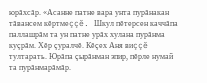юрăхсăр. «Асанне патне вара унта пурăнакан тăвансем кĕртмеççĕ. Шкул пĕтерсен каччăпа паллашрăм та ун патне урăх хулана пурăнма куçрăм. Хĕр çуралчĕ. Кĕçех Аня виççĕ тултарать. Юрăпа çырăнман эпир, пĕрле нумай та пурăнмарăмăр.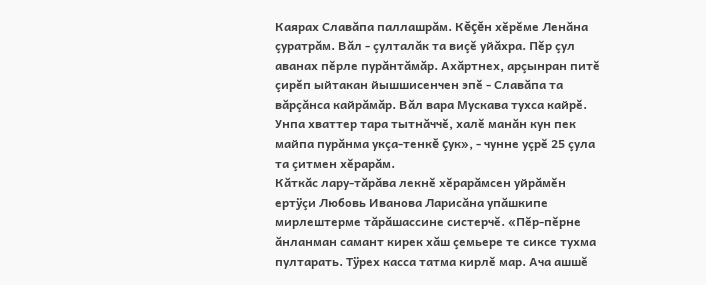Каярах Славăпа паллашрăм. Кĕçĕн хĕрĕме Ленăна çуратрăм. Вăл - çулталăк та виçĕ уйăхра. Пĕр çул аванах пĕрле пурăнтăмăр. Ахăртнех, арçынран питĕ çирĕп ыйтакан йышшисенчен эпĕ - Славăпа та вăрçăнса кайрăмăр. Вăл вара Мускава тухса кайрĕ. Унпа хваттер тара тытнăччĕ, халĕ манăн кун пек майпа пурăнма укçа-тенкĕ çук», - чунне уçрĕ 25 çула та çитмен хĕрарăм.
Кăткăс лару-тăрăва лекнĕ хĕрарăмсен уйрăмĕн ертÿçи Любовь Иванова Ларисăна упăшкипе мирлештерме тăрăшассине систерчĕ. «Пĕр-пĕрне ăнланман самант кирек хăш çемьере те сиксе тухма пултарать. Тÿрех касса татма кирлĕ мар. Ача ашшĕ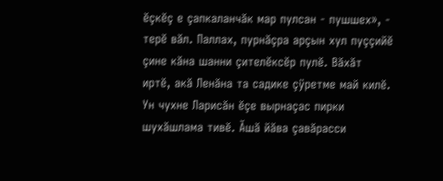ĕçкĕç е çапкаланчăк мар пулсан - пушшех», - терĕ вăл. Паллах, пурнăçра арçын хул пуççийĕ çине кăна шанни çителĕксĕр пулĕ. Вăхăт иртĕ, акă Ленăна та садике çÿретме май килĕ. Ун чухне Ларисăн ĕçе вырнаçас пирки шухăшлама тивĕ. Ăшă йăва çавăрасси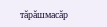тăрăшмасăр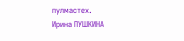пулмастех.
Ирина ПУШКИНА